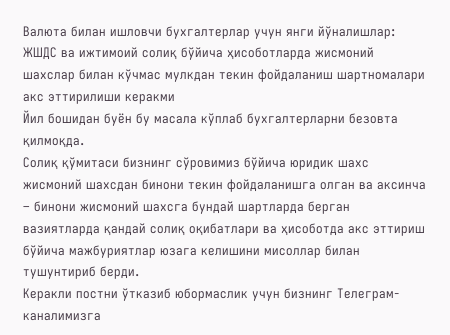Валюта билан ишловчи бухгалтерлар учун янги йўналишлар:
ЖШДС ва ижтимоий солиқ бўйича ҳисоботларда жисмоний шахслар билан кўчмас мулкдан текин фойдаланиш шартномалари акс эттирилиши керакми
Йил бошидан буён бу масала кўплаб бухгалтерларни безовта қилмоқда.
Солиқ қўмитаси бизнинг сўровимиз бўйича юридик шахс жисмоний шахсдан бинони текин фойдаланишга олган ва аксинча – бинони жисмоний шахсга бундай шартларда берган вазиятларда қандай солиқ оқибатлари ва ҳисоботда акс эттириш бўйича мажбуриятлар юзага келишини мисоллар билан тушунтириб берди.
Керакли постни ўтказиб юбормаслик учун бизнинг Телеграм-каналимизга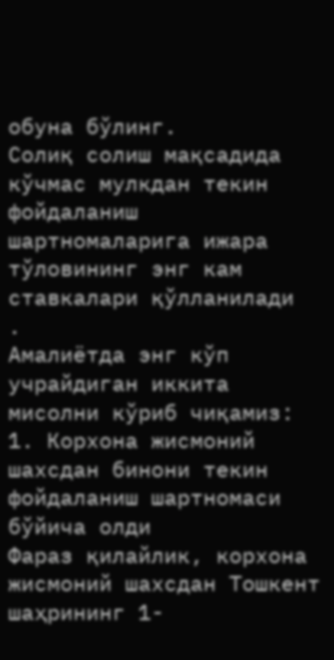обуна бўлинг.
Солиқ солиш мақсадида кўчмас мулкдан текин фойдаланиш шартномаларига ижара тўловининг энг кам ставкалари қўлланилади
.
Амалиётда энг кўп учрайдиган иккита мисолни кўриб чиқамиз:
1. Корхона жисмоний шахсдан бинони текин фойдаланиш шартномаси бўйича олди
Фараз қилайлик, корхона жисмоний шахсдан Тошкент шаҳрининг 1-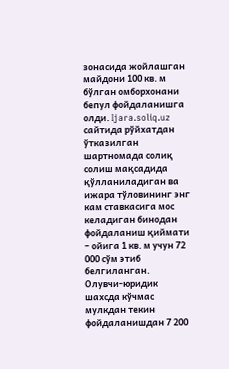зонасида жойлашган майдони 100 кв. м бўлган омборхонани бепул фойдаланишга олди. Ijara.soliq.uz сайтида рўйхатдан ўтказилган шартномада солиқ солиш мақсадида қўлланиладиган ва ижара тўловининг энг кам ставкасига мос келадиган бинодан фойдаланиш қиймати – ойига 1 кв. м учун 72 000 сўм этиб белгиланган.
Олувчи-юридик шахсда кўчмас мулкдан текин фойдаланишдан 7 200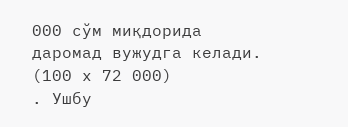000 сўм миқдорида даромад вужудга келади. (100 х 72 000)
. Ушбу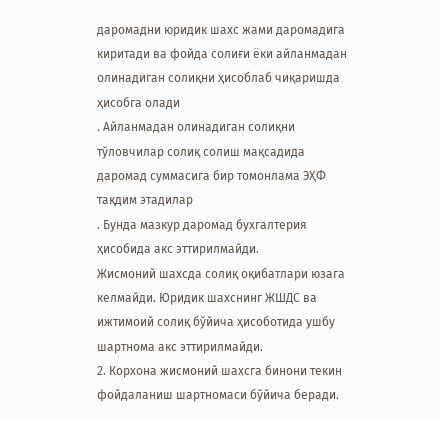даромадни юридик шахс жами даромадига киритади ва фойда солиғи ёки айланмадан олинадиган солиқни ҳисоблаб чиқаришда ҳисобга олади
. Айланмадан олинадиган солиқни тўловчилар солиқ солиш мақсадида даромад суммасига бир томонлама ЭҲФ тақдим этадилар
. Бунда мазкур даромад бухгалтерия ҳисобида акс эттирилмайди.
Жисмоний шахсда солиқ оқибатлари юзага келмайди. Юридик шахснинг ЖШДС ва ижтимоий солиқ бўйича ҳисоботида ушбу шартнома акс эттирилмайди.
2. Корхона жисмоний шахсга бинони текин фойдаланиш шартномаси бўйича беради.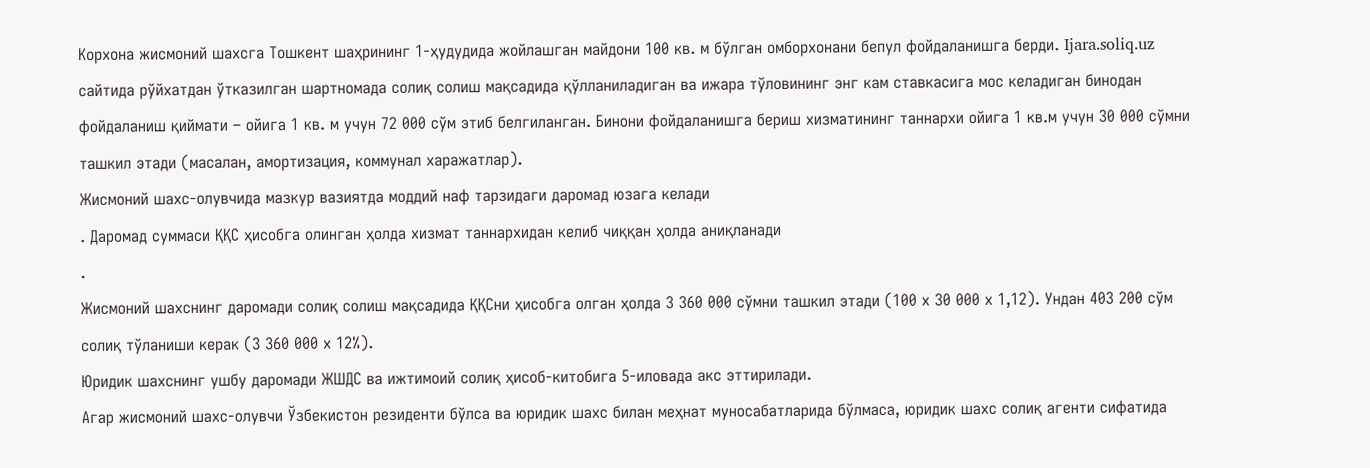Корхона жисмоний шахсга Тошкент шаҳрининг 1-ҳудудида жойлашган майдони 100 кв. м бўлган омборхонани бепул фойдаланишга берди. Ijara.soliq.uz сайтида рўйхатдан ўтказилган шартномада солиқ солиш мақсадида қўлланиладиган ва ижара тўловининг энг кам ставкасига мос келадиган бинодан фойдаланиш қиймати – ойига 1 кв. м учун 72 000 сўм этиб белгиланган. Бинони фойдаланишга бериш хизматининг таннархи ойига 1 кв.м учун 30 000 сўмни ташкил этади (масалан, амортизация, коммунал харажатлар).
Жисмоний шахс-олувчида мазкур вазиятда моддий наф тарзидаги даромад юзага келади
. Даромад суммаси ҚҚС ҳисобга олинган ҳолда хизмат таннархидан келиб чиққан ҳолда аниқланади
.
Жисмоний шахснинг даромади солиқ солиш мақсадида ҚҚСни ҳисобга олган ҳолда 3 360 000 сўмни ташкил этади (100 х 30 000 х 1,12). Ундан 403 200 сўм солиқ тўланиши керак (3 360 000 х 12%).
Юридик шахснинг ушбу даромади ЖШДС ва ижтимоий солиқ ҳисоб-китобига 5-иловада акс эттирилади.
Агар жисмоний шахс-олувчи Ўзбекистон резиденти бўлса ва юридик шахс билан меҳнат муносабатларида бўлмаса, юридик шахс солиқ агенти сифатида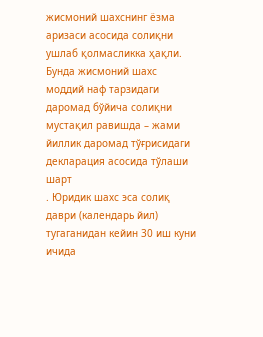жисмоний шахснинг ёзма аризаси асосида солиқни ушлаб қолмасликка ҳақли. Бунда жисмоний шахс моддий наф тарзидаги даромад бўйича солиқни мустақил равишда – жами йиллик даромад тўғрисидаги декларация асосида тўлаши шарт
. Юридик шахс эса солиқ даври (календарь йил) тугаганидан кейин 30 иш куни ичида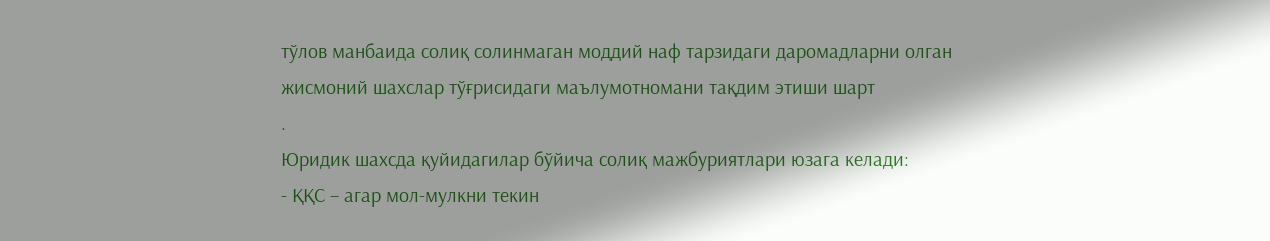тўлов манбаида солиқ солинмаган моддий наф тарзидаги даромадларни олган жисмоний шахслар тўғрисидаги маълумотномани тақдим этиши шарт
.
Юридик шахсда қуйидагилар бўйича солиқ мажбуриятлари юзага келади:
- ҚҚС – агар мол-мулкни текин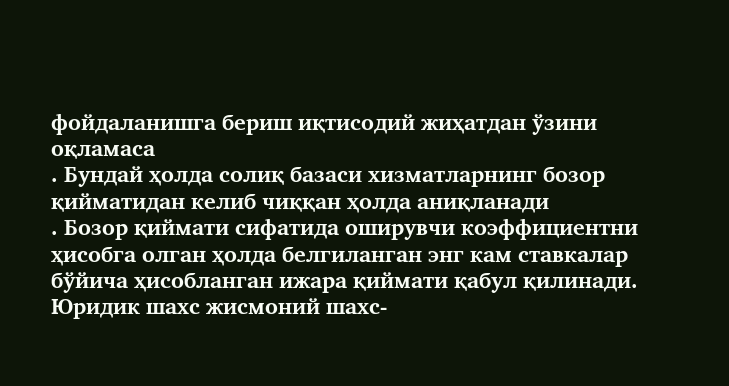фойдаланишга бериш иқтисодий жиҳатдан ўзини оқламаса
. Бундай ҳолда солиқ базаси хизматларнинг бозор қийматидан келиб чиққан ҳолда аниқланади
. Бозор қиймати сифатида оширувчи коэффициентни ҳисобга олган ҳолда белгиланган энг кам ставкалар бўйича ҳисобланган ижара қиймати қабул қилинади. Юридик шахс жисмоний шахс-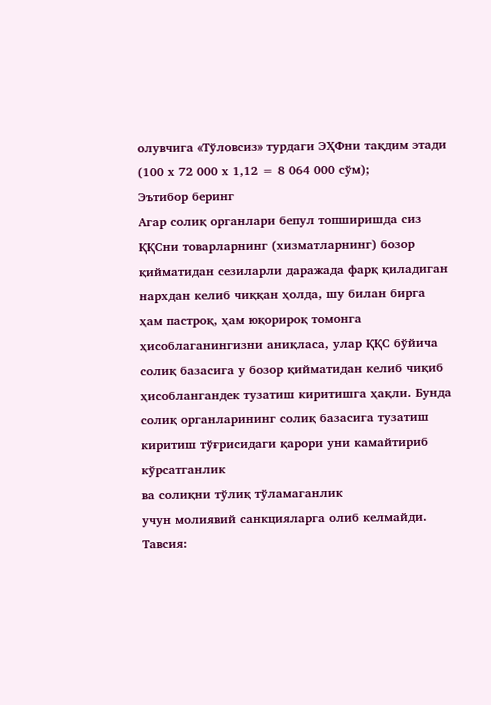олувчига «Тўловсиз» турдаги ЭҲФни тақдим этади (100 х 72 000 х 1,12 = 8 064 000 сўм);
Эътибор беринг
Агар солиқ органлари бепул топширишда сиз ҚҚСни товарларнинг (хизматларнинг) бозор қийматидан сезиларли даражада фарқ қиладиган нархдан келиб чиққан ҳолда, шу билан бирга ҳам пастроқ, ҳам юқорироқ томонга ҳисоблаганингизни аниқласа, улар ҚҚС бўйича солиқ базасига у бозор қийматидан келиб чиқиб ҳисоблангандек тузатиш киритишга ҳақли. Бунда солиқ органларининг солиқ базасига тузатиш киритиш тўғрисидаги қарори уни камайтириб кўрсатганлик
ва солиқни тўлиқ тўламаганлик
учун молиявий санкцияларга олиб келмайди.
Тавсия: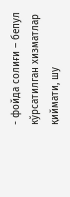- фойда солиғи – бепул кўрсатилган хизматлар қиймати, шу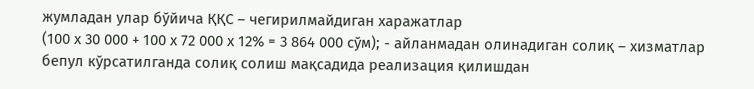жумладан улар бўйича ҚҚС – чегирилмайдиган харажатлар
(100 х 30 000 + 100 х 72 000 х 12% = 3 864 000 сўм); - айланмадан олинадиган солиқ – хизматлар бепул кўрсатилганда солиқ солиш мақсадида реализация қилишдан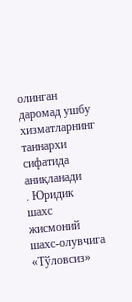олинган даромад ушбу хизматларнинг таннархи сифатида аниқланади
. Юридик шахс жисмоний шахс-олувчига «Тўловсиз»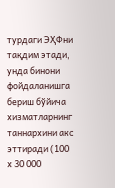турдаги ЭҲФни тақдим этади, унда бинони фойдаланишга бериш бўйича хизматларнинг таннархини акс эттиради (100 х 30 000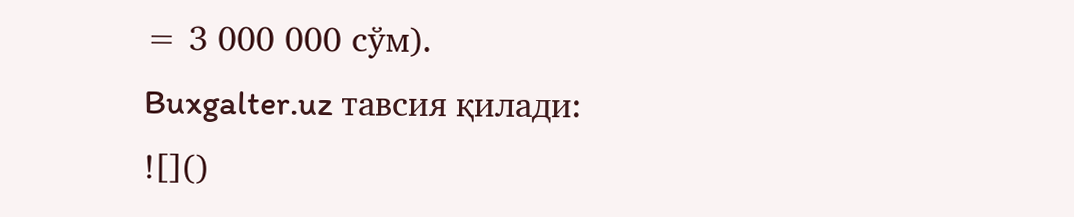= 3 000 000 сўм).
Buxgalter.uz тавсия қилади:
![]()